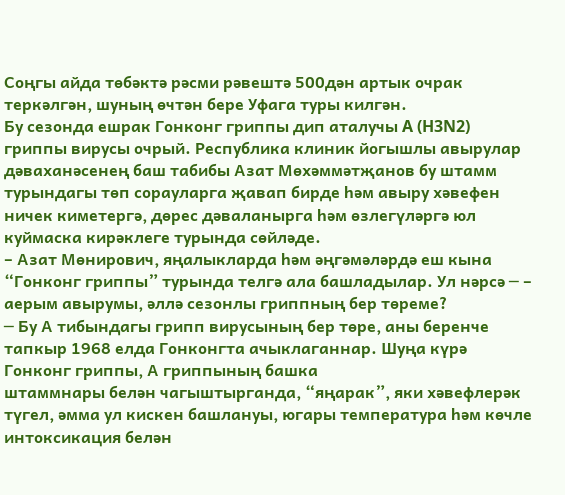Соңгы айда төбәктә рәсми рәвештә 500дән артык очрак теркәлгән, шуның өчтән бере Уфага туры килгән.
Бу сезонда ешрак Гонконг гриппы дип аталучы A (H3N2) гриппы вирусы очрый. Республика клиник йогышлы авырулар дәваханәсенең баш табибы Азат Мөхәммәтҗанов бу штамм турындагы төп сорауларга җавап бирде һәм авыру хәвефен ничек киметергә, дөрес дәваланырга һәм өзлегүләргә юл куймаска кирәклеге турында сөйләде.
– Азат Мөнирович, яңалыкларда һәм әңгәмәләрдә еш кына “Гонконг гриппы” турында телгә ала башладылар. Ул нәрсә ─ – аерым авырумы, әллә сезонлы гриппның бер төреме?
─ Бу А тибындагы грипп вирусының бер төре, аны беренче тапкыр 1968 елда Гонконгта ачыклаганнар. Шуңа күрә Гонконг гриппы, А гриппының башка
штаммнары белән чагыштырганда, “яңарак”, яки хәвефлерәк түгел, әмма ул кискен башлануы, югары температура һәм көчле интоксикация белән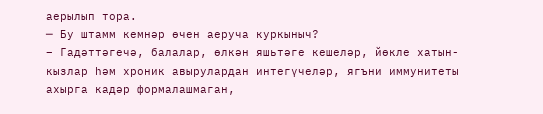аерылып тора.
─ Бу штамм кемнәр өчен аеруча куркыныч?
– Гадәттәгечә, балалар, өлкән яшьтәге кешеләр, йөкле хатын-кызлар һәм хроник авырулардан интегүчеләр, ягъни иммунитеты ахырга кадәр формалашмаган,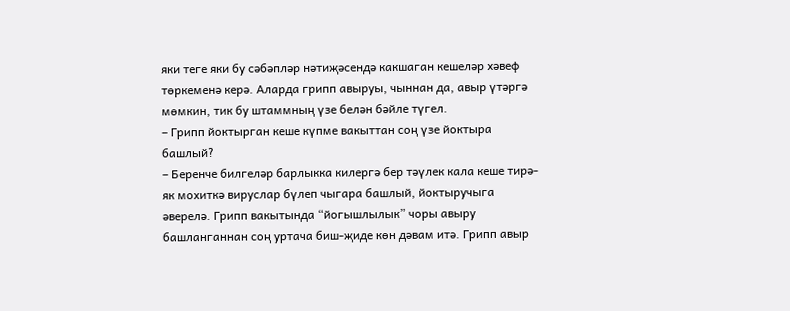яки теге яки бу сәбәпләр нәтиҗәсендә какшаган кешеләр хәвеф төркеменә керә. Аларда грипп авыруы, чыннан да, авыр үтәргә мөмкин, тик бу штаммның үзе белән бәйле түгел.
– Грипп йоктырган кеше күпме вакыттан соң үзе йоктыра башлый?
– Беренче билгеләр барлыкка килергә бер тәүлек кала кеше тирә-як мохиткә вируслар бүлеп чыгара башлый, йоктыручыга әверелә. Грипп вакытында “йогышлылык” чоры авыру башланганнан соң уртача биш-җиде көн дәвам итә. Грипп авыр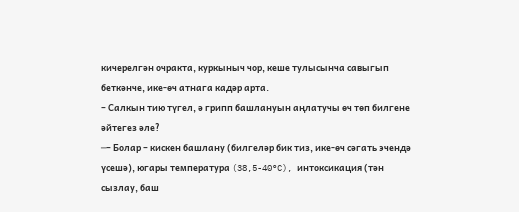кичерелгән очракта, куркыныч чор, кеше тулысынча савыгып беткәнче, ике-өч атнага кадәр арта.
– Салкын тию түгел, ә грипп башлануын аңлатучы өч төп билгене әйтегез әле?
─– Болар – кискен башлану (билгеләр бик тиз, ике-өч сәгать эчендә үсешә), югары температура (38,5-40°C), интоксикация (тән сызлау, баш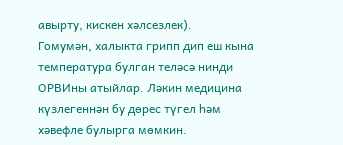авырту, кискен хәлсезлек).
Гомумән, халыкта грипп дип еш кына температура булган теләсә нинди
ОРВИны атыйлар. Ләкин медицина күзлегеннән бу дөрес түгел һәм хәвефле булырга мөмкин.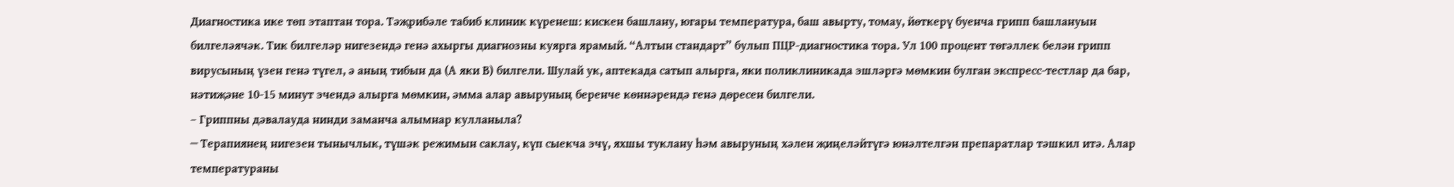Диагностика ике төп этаптан тора. Тәҗрибәле табиб клиник күренеш: кискен башлану, югары температура, баш авырту, томау, йөткерү буенча грипп башлануын билгеләячәк. Тик билгеләр нигезендә генә ахыргы диагнозны куярга ярамый. “Алтын стандарт” булып ПЦР-диагностика тора. Ул 100 процент төгәллек белән грипп вирусының үзен генә түгел, ә аның тибын да (А яки В) билгели. Шулай ук, аптекада сатып алырга, яки поликлиникада эшләргә мөмкин булган экспресс-тестлар да бар, нәтиҗәне 10-15 минут эчендә алырга мөмкин, әмма алар авыруның беренче көннәрендә генә дөресен билгели.
– Гриппны дәвалауда нинди заманча алымнар кулланыла?
─ Терапиянең нигезен тынычлык, түшәк режимын саклау, күп сыекча эчү, яхшы туклану һәм авыруның хәлен җиңеләйтүгә юнәлтелгән препаратлар тәшкил итә. Алар температураны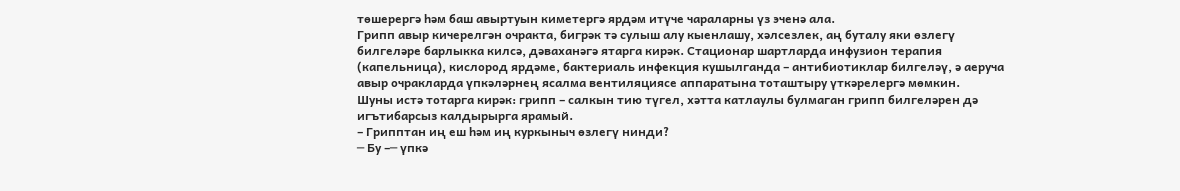төшерергә һәм баш авыртуын киметергә ярдәм итүче чараларны үз эченә ала.
Грипп авыр кичерелгән очракта, бигрәк тә сулыш алу кыенлашу, хәлсезлек, аң буталу яки өзлегү билгеләре барлыкка килсә, дәваханәгә ятарга кирәк. Стационар шартларда инфузион терапия (капельница), кислород ярдәме, бактериаль инфекция кушылганда – антибиотиклар билгеләү, ә аеруча авыр очракларда үпкәләрнең ясалма вентиляциясе аппаратына тоташтыру үткәрелергә мөмкин.
Шуны истә тотарга кирәк: грипп – салкын тию түгел, хәтта катлаулы булмаган грипп билгеләрен дә игътибарсыз калдырырга ярамый.
– Грипптан иң еш һәм иң куркыныч өзлегү нинди?
─ Бу –─ үпкә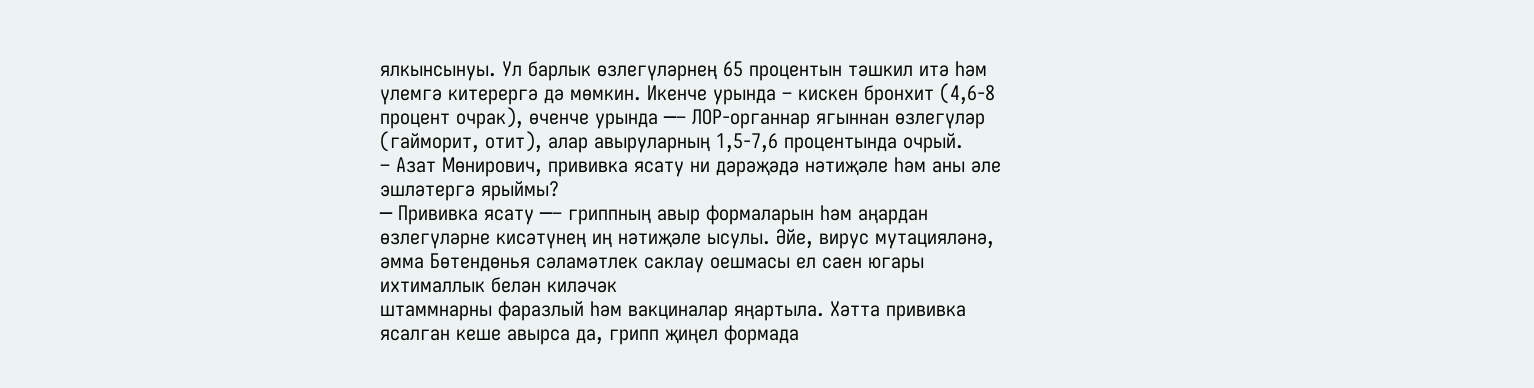ялкынсынуы. Ул барлык өзлегүләрнең 65 процентын тәшкил итә һәм үлемгә китерергә дә мөмкин. Икенче урында – кискен бронхит (4,6-8 процент очрак), өченче урында ─– ЛОР-органнар ягыннан өзлегүләр (гайморит, отит), алар авыруларның 1,5-7,6 процентында очрый.
– Азат Мөнирович, прививка ясату ни дәрәҗәдә нәтиҗәле һәм аны әле эшләтергә ярыймы?
─ Прививка ясату ─– гриппның авыр формаларын һәм аңардан өзлегүләрне кисәтүнең иң нәтиҗәле ысулы. Әйе, вирус мутацияләнә, әмма Бөтендөнья сәламәтлек саклау оешмасы ел саен югары ихтималлык белән киләчәк
штаммнарны фаразлый һәм вакциналар яңартыла. Хәтта прививка ясалган кеше авырса да, грипп җиңел формада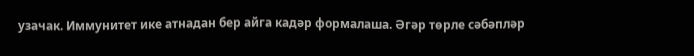узачак. Иммунитет ике атнадан бер айга кадәр формалаша. Әгәр төрле сәбәпләр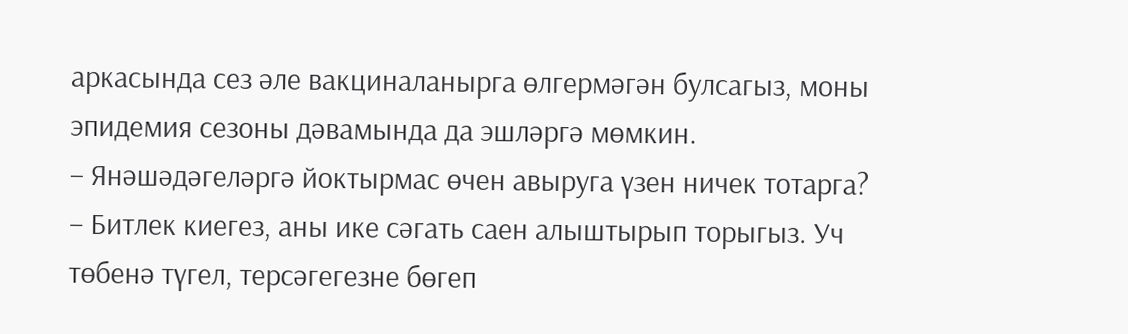аркасында сез әле вакциналанырга өлгермәгән булсагыз, моны эпидемия сезоны дәвамында да эшләргә мөмкин.
– Янәшәдәгеләргә йоктырмас өчен авыруга үзен ничек тотарга?
– Битлек киегез, аны ике сәгать саен алыштырып торыгыз. Уч төбенә түгел, терсәгегезне бөгеп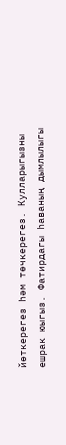йөткерегез һәм төчкерегез. Кулларыгызны ешрак юыгыз. Фатирдагы һаваның дымлылыгы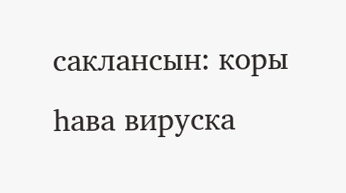саклансын: коры һава вируска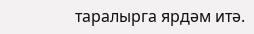таралырга ярдәм итә.